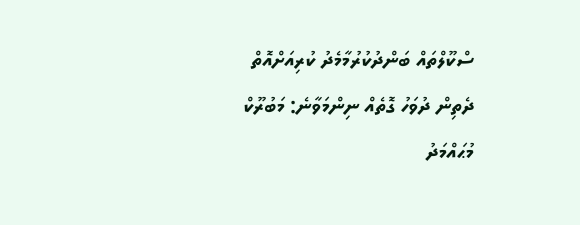ސްކޫލްތައް ބަންދުކުރުމާމެދު ކުރިއަށްއޮތް ދެތިން ދުވަހު ގޮތެއް ނިންމަވާނެ: މަބުރޫކް
މުޙައްމަދު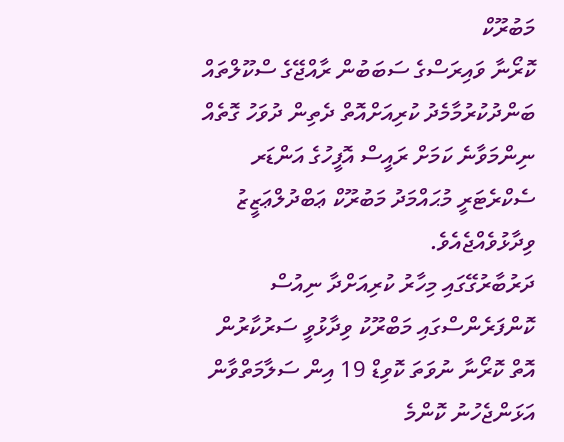މަބުރޫކް
ކޮރޯނާ ވައިރަސްގެ ސަބަބުން ރާއްޖޭގެ ސްކޫލްތައް ބަންދުކުރުމާމެދު ކުރިއަށްއޮތް ދެތިން ދުވަހު ގޮތެއް ނިންމަވާނެ ކަމަށް ރައީސް އޮފީހުގެ އަންޑަރ ސެކްރެޓަރީ މުޙައްމަދު މަބުރޫކް ޢަބްދުލްޢަޒީޒު ވިދާޅުވެއްޖެއެވެ.
ދަރުބާރުގޭގައި މިހާރު ކުރިއަށްދާ ނިއުސް ކޮންފަރެންސްގައި މަބްރޫކު ވިދާޅުވީ ސަރުކާރުން އޮތް ކޮރޯނާ ނުވަތަ ކޮވިޑް 19 އިން ސަލާމަތްވާން އަޅަންޖެހުނު ކޮންމެ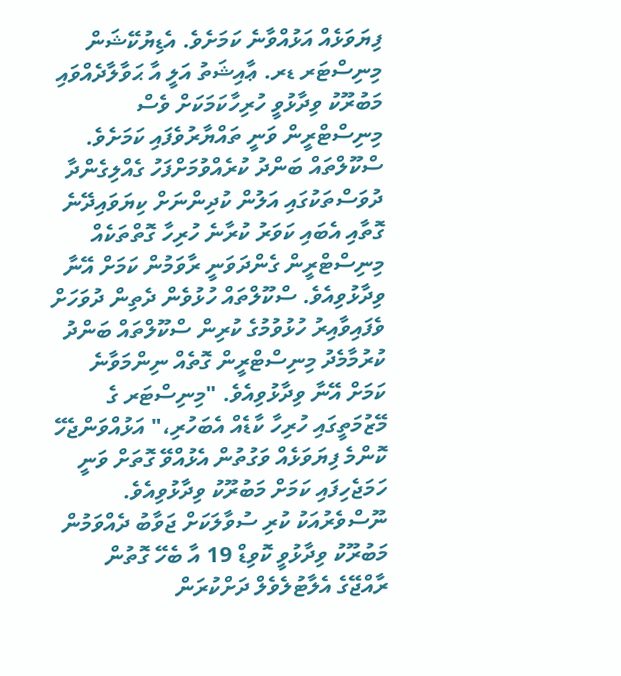ފިޔަވަޅެއް އަޅުއްވާނެ ކަމަށެވެ. އެޑިޔުކޭޝަން މިނިސްޓަރ ޑރ. ޢާއިޝަތު އަލީ އާ ޙަވާލާދެއްވައި މަބުރޫކު ވިދާޅުވީ ހުރިހާކަމަކަށް ވެސް މިނިސްޓްރީން ވަނީ ތައްޔާރުވެފައި ކަމަށެވެ. ސްކޫލްތައް ބަންދު ކުރެއްވުމަށްފަހު ގެއްލިގެންދާ ދުވަސްތަކުގައި އަލުން ކުދިންނަށް ކިޔަވައިދޭނެ ގޮތާއި އެބައި ކަވަރު ކުރާނެ ހުރިހާ ގޮތްތަކެއް މިނިސްޓްރީން ގެންދަވަނީ ރާވަމުން ކަމަށް އޭނާ ވިދާޅުވިއެވެ. ސްކޫލްތައް ހުޅުވެން ދެތިން ދުވަހަށް ވެފައިވާއިރު ހުޅުވުމުގެ ކުރިން ސްކޫލްތައް ބަންދު ކުރުމާމެދު މިނިސްޓްރީން ގޮތެއް ނިންމަވާނެ ކަމަށް އޭނާ ވިދާޅުވިއެވެ. "މިނިސްޓަރ ގެ މޭޒުމަތީގައި ހުރިހާ ކާޑެއް އެބަހުރި،" އަޅުއްވަންޖެހޭ ކޮންމެ ފިޔަވަޅެއް ވަގުތުން އެޅުއްވޭ ގޮތަށް ވަނީ ހަމަޖެހިފައި ކަމަށް މަބުރޫކު ވިދާޅުވިއެވެ.
ނޫސްވެރުއަކު ކުރި ސުވާލަކަށް ޖަވާބު ދެއްވަމުން މަބުރޫކު ވިދާޅުވީ ކޮވިޑް 19 އާ ބެހޭ ގޮތުން ރާއްޖޭގެ އެލާޓުލެވެލް ދަށްކުރަން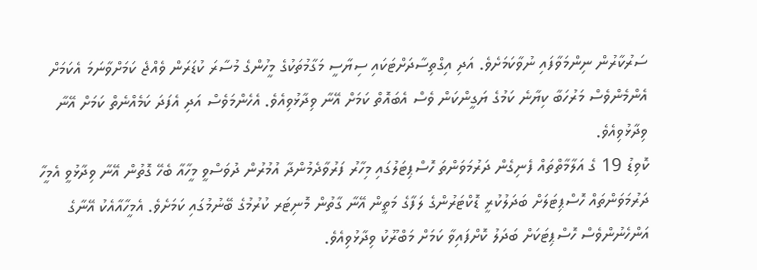ސަރުކާރުން ނިންމަވާފައި ނުވާކަމަށެވެ. އަދި އިގްތިސާދަށްޓަކައި ސިޔާސީ މަގާމުތަކުގެ މީހުންގެ މުސާރަ ކުޑަރަން ވެއްޖެ ކަމަށްވާނަމަ އެކަމަށް އެންމެންވެސް މަރުހަބާ ކިޔާނެ ކަމުގެ ޔަގީންކަން ވެސް އެބައޮތް ކަމަށް އޭނާ ވިދާޅުވިއެވެ. އެހެންމަވެސް އަދި އެފަދަ ކަމެއްނެތް ކަމަށް އޭނާ ވިދާޅުވިއެވެ.
ކޮވިޑު 19 ގެ އަލާމާތްތައް ފެނިގެން ދަރުމަވަންތަ ހޮސްޕިޓަލުގައި މިހާރު ފަރުވާދެމުންދާ އުމުރުން ދުވަސްވީ މީހާއާ ބެހޭ ގޮތުން އޭނާ ވިދާޅުވީ އެމީހާ ދަރުމަވަންތައް ހޮސްޕިޓަލަށް ބަދަލުކުރީ ޑޮކްޓަރުންގެ ލަފާގެ މަތީން އޭނާ ގާތުން މޮނިޓަރ ކުރުމުގެ ބޭނުމުގައި ކަމަށެވެ. އެމީހާއާއެކު އޭނާގެ އަންހެނުންވެސް ހޮސްޕިޓަކަށް ބަދަލު ކޮށްފައިވާ ކަމަށް މަބްރޫކު ވިދާޅުވިއެވެ.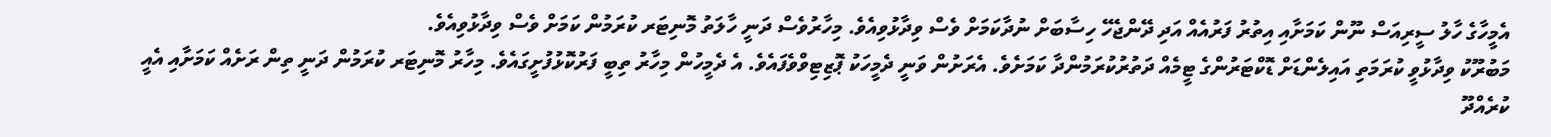އެމީހާގެ ހާލު ސީރިއަސް ނޫން ކަމަށާއި އިތުރު ފަރުއެއް އަދި ދޭންޖެހޭ ހިސާބަށް ނުދާކަމަށް ވެސް ވިދާޅުވިއެވެ. މިހާރުވެސް ދަނީ ހާލަތު މޮނިޓަރ ކުރަމުން ކަމަށް ވެސް ވިދާޅުވިއެވެ.
މަބުރޫކު ވިދާޅުވީ ކުރަމަތި އައިލެންޑަށް ޑޮކްޓަރުންގެ ޓީމެއް ދަތުރުކުރަމުންދާ ކަމަށެވެ. އެރަށުން ވަނީ ދެމީހަކު ޕޮޒިޓިވްވެފައެވެ. އެ ދެމީހުން މިހާރު ތިބީ ފަރުކޮޅުފުށީގައެވެ. މިހާރު މޮނިޓަރ ކުރަމުން ދަނީ ތިން ރަށެއް ކަމަށާއި އެއީ ކުރެއްދޫ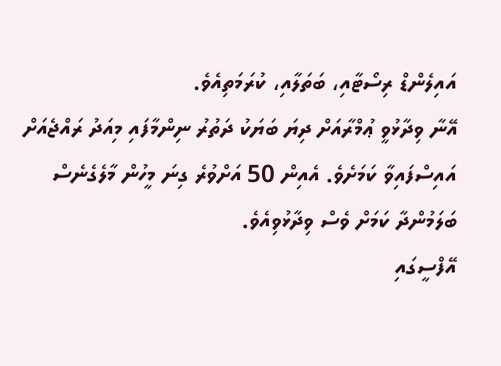އައިލެންޑް ރިސޯޓާއި، ބަތަލާއި، ކުރަމަތިއެވެ.
އޭނާ ވިދާޅުވީ ޢުމްރާއަށް ދިޔަ ބަޔަކު ދަތުރު ނިންމާފައި މިއަދު ރައްޖެއަށް އައިސްފައިވާ ކަމަށެވެ. އެއިން 50 އަށްވުރެ ގިނަ މީހުން މާލެގެނެސް ބަލަމުންދާ ކަމަށް ވެސް ވިދާޅުވިއެވެ.
އޭފްސީގައި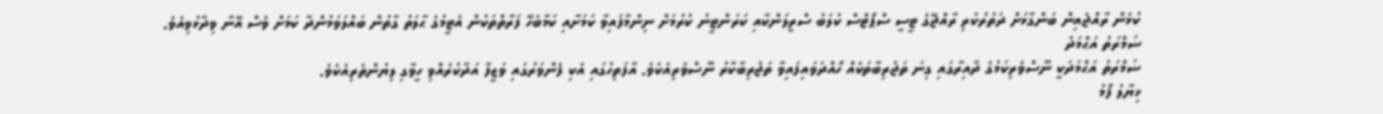ކުޅެން ރާއްޖެއިން ބަންގާޅަށް ދަތުރުކުރި ރާއްޖޭގެ ޓީސީ ސްޕޯޓްސް ކުލަބު ސްރީލަންކާއި ކަރަންޓީނު ކުރުމަށް ނިންމާފައިވާ ކަމަށާއި ކަމާބެހޭ ފަރާތްތަކުން އެޓީމުގެ ޙާލަތު ގާތުން ބައްލަވަމުންދާ ކަމަށް ވެސް އޭނާ ވިދާޅުވިއެވެ.
ޟަމްރަތު އަޙްމަދު
ޟަމްރަތު އަޙްމަދަކީ ނޫސްވެރިކަމުގެ ދާއިރާގައި ގިނަ ތަޖުރިބާތަކެއް ހޯއްދަވައިފައިވާ ތަޖުރިބާކާރު ނޫސްވެރިއެކެވެ. އާފަތިހުގައި އެކި ފެންވަރުގައި ވަޒީފާ އަދާކުރެއްވި ހީވާގި ލިޔުންތެރިއެކެވެ.
ޚިޔާލު ފޯމު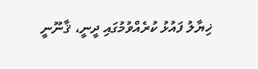ޚިޔާލު ފައުޅު ކުރެއްވުމުގައި ދީނީ، ޤާނޫނީ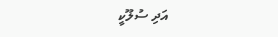އަދި ސުލޫކީ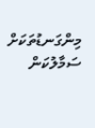މިންގަނޑުތަކަށް ސަމާލުކަން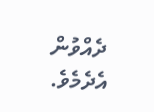ދެއްވުން އެދެމެވެ.